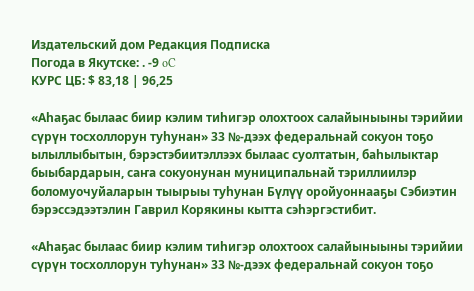Издательский дом Редакция Подписка
Погода в Якутске: . -9 oC
КУРС ЦБ: $ 83,18 | 96,25

«Аһаҕас былаас биир кэлим тиһигэр олохтоох салайыныыны тэрийии сүрүн тосхоллорун туһунан» 33 №-дээх федеральнай сокуон тоҕо ылыллыбытын, бэрэстэбиитэллээх былаас суолтатын, баһылыктар быыбардарын, саҥа сокуонунан муниципальнай тэриллиилэр боломуочуйаларын тыырыы туһунан Бүлүү оройуоннааҕы Сэбиэтин бэрэссэдээтэлин Гаврил Корякины кытта сэһэргэстибит.

«Аһаҕас былаас биир кэлим тиһигэр олохтоох салайыныыны тэрийии сүрүн тосхоллорун туһунан» 33 №-дээх федеральнай сокуон тоҕо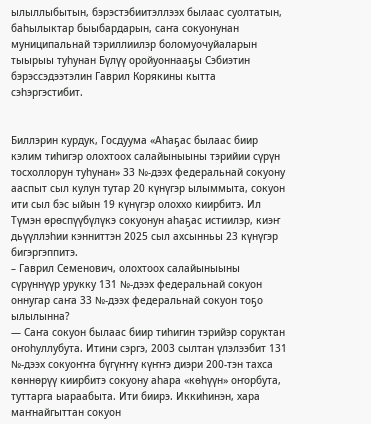ылыллыбытын, бэрэстэбиитэллээх былаас суолтатын, баһылыктар быыбардарын, саҥа сокуонунан муниципальнай тэриллиилэр боломуочуйаларын тыырыы туһунан Бүлүү оройуоннааҕы Сэбиэтин бэрэссэдээтэлин Гаврил Корякины кытта сэһэргэстибит.


Биллэрин курдук, Госдуума «Аһаҕас былаас биир кэлим тиһигэр олохтоох салайыныыны тэрийии сүрүн тосхоллорун туһунан» 33 №-дээх федеральнай сокуону ааспыт сыл кулун тутар 20 күнүгэр ылыммыта, сокуон ити сыл бэс ыйын 19 күнүгэр олоххо киирбитэ. Ил Түмэн өрөспүүбүлүкэ сокуонун аһаҕас истиилэр, киэҥ дьүүллэһии кэнниттэн 2025 сыл ахсынньы 23 күнүгэр бигэргэппитэ.
– Гаврил Семенович, олохтоох салайыныыны сүрүннүүр урукку 131 №-дээх федеральнай сокуон оннугар саҥа 33 №-дээх федеральнай сокуон тоҕо ылылынна?
— Саҥа сокуон былаас биир тиһигин тэрийэр соруктан оҥоһуллубута. Итини сэргэ, 2003 сылтан үлэлээбит 131 №-дээх сокуоҥҥа бүгүҥҥү күҥҥэ диэри 200-тэн тахса көннөрүү киирбитэ сокуону аһара «көһүүн» оҥорбута, туттарга ыараабыта. Ити биирэ. Иккиһинэн, хара маҥнайгыттан сокуон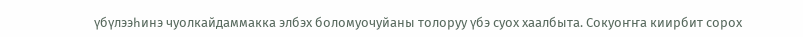үбүлээһинэ чуолкайдаммакка элбэх боломуочуйаны толоруу үбэ суох хаалбыта. Сокуоҥҥа киирбит сорох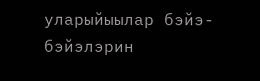уларыйыылар бэйэ-бэйэлэрин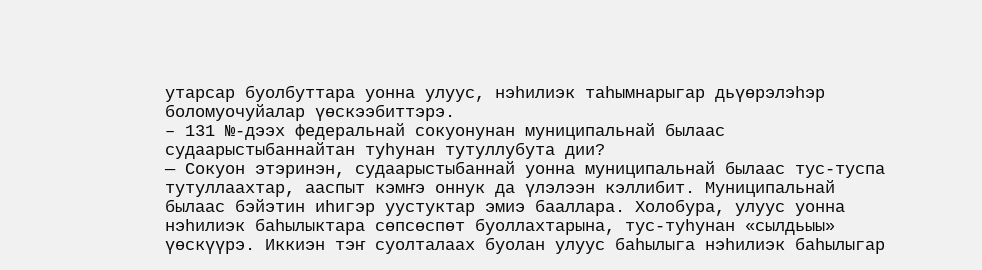утарсар буолбуттара уонна улуус, нэһилиэк таһымнарыгар дьүөрэлэһэр боломуочуйалар үөскээбиттэрэ.
– 131 №-дээх федеральнай сокуонунан муниципальнай былаас судаарыстыбаннайтан туһунан тутуллубута дии?
— Сокуон этэринэн, судаарыстыбаннай уонна муниципальнай былаас тус-туспа тутуллаахтар, ааспыт кэмҥэ оннук да үлэлээн кэллибит. Муниципальнай былаас бэйэтин иһигэр уустуктар эмиэ бааллара. Холобура, улуус уонна нэһилиэк баһылыктара сөпсөспөт буоллахтарына, тус-туһунан «сылдьыы» үөскүүрэ. Иккиэн тэҥ суолталаах буолан улуус баһылыга нэһилиэк баһылыгар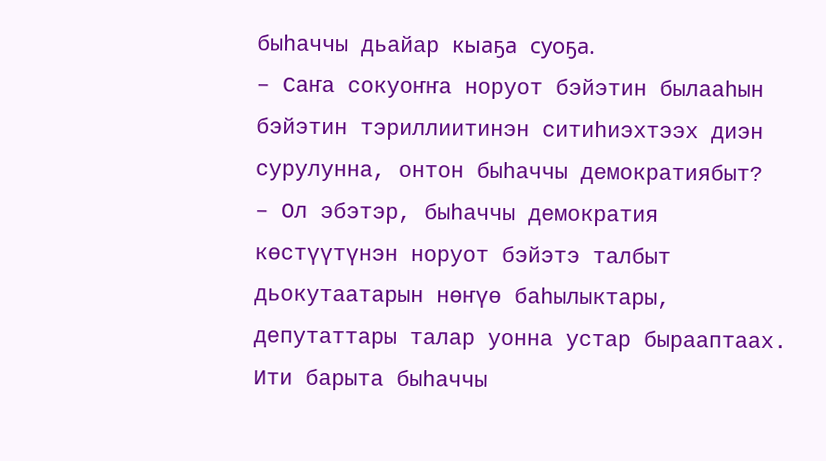быһаччы дьайар кыаҕа суоҕа.
– Саҥа сокуоҥҥа норуот бэйэтин былааһын бэйэтин тэриллиитинэн ситиһиэхтээх диэн сурулунна, онтон быһаччы демократиябыт?
– Ол эбэтэр, быһаччы демократия көстүүтүнэн норуот бэйэтэ талбыт дьокутаатарын нөҥүө баһылыктары, депутаттары талар уонна устар бырааптаах. Ити барыта быһаччы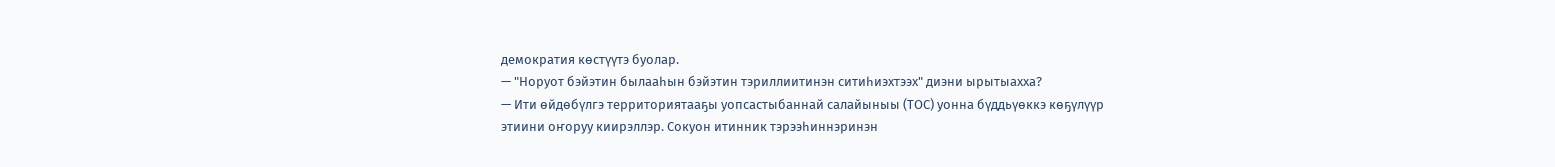демократия көстүүтэ буолар.
— "Норуот бэйэтин былааһын бэйэтин тэриллиитинэн ситиһиэхтээх" диэни ырытыахха?
— Ити өйдөбүлгэ территориятааҕы уопсастыбаннай салайыныы (ТОС) уонна бүддьүөккэ көҕүлүүр этиини оҥоруу киирэллэр. Сокуон итинник тэрээһиннэринэн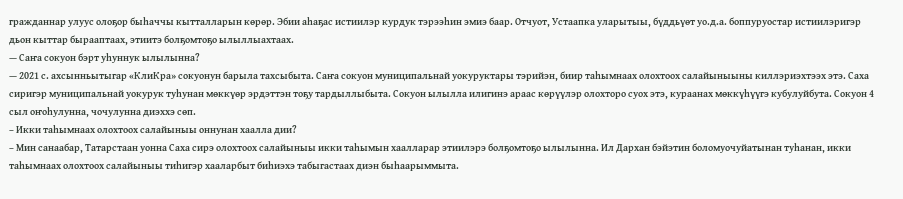гражданнар улуус олоҕор быһаччы кытталларын көрөр. Эбии аһаҕас истиилэр курдук тэрээһин эмиэ баар. Отчуот, Устаапка уларытыы, бүддьүөт уо.д.а. боппуруостар истиилэригэр дьон кыттар бырааптаах, этиитэ болҕомтоҕо ылыллыахтаах.
— Саҥа сокуон бэрт уһуннук ылылынна?
— 2021 с. ахсынньытыгар «КлиКра» сокуонун барыла тахсыбыта. Саҥа сокуон муниципальнай уокуруктары тэрийэн, биир таһымнаах олохтоох салайыныыны киллэриэхтээх этэ. Саха сиригэр муниципальнай уокурук туһунан мөккүөр эрдэттэн тоҕу тардыллыбыта. Сокуон ылылла илигинэ араас көрүүлэр олохторо суох этэ, кураанах мөккүһүүгэ кубулуйбута. Сокуон 4 сыл оҥоһулунна, чочулунна диэххэ сөп.
– Икки таһымнаах олохтоох салайыныы оннунан хаалла дии?
– Мин санаабар, Татарстаан уонна Саха сирэ олохтоох салайыныы икки таһымын хаалларар этиилэрэ болҕомтоҕо ылылынна. Ил Дархан бэйэтин боломуочуйатынан туһанан, икки таһымнаах олохтоох салайыныы тиһигэр хааларбыт биһиэхэ табыгастаах диэн быһаарыммыта.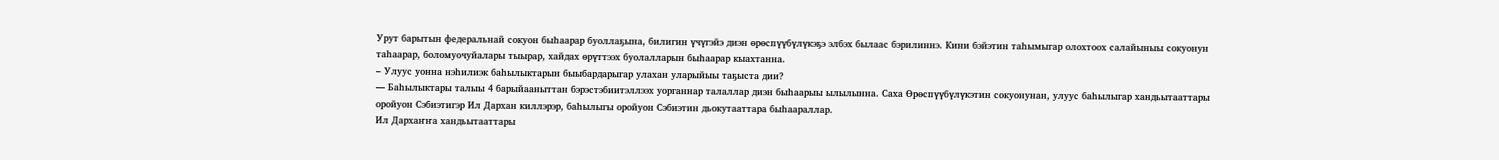Урут барытын федеральнай сокуон быһаарар буоллаҕына, билигин үчүгэйэ диэн өрөспүүбүлүкэҕэ элбэх былаас бэрилиннэ. Кини бэйэтин таһымыгар олохтоох салайыныы сокуонун таһаарар, боломуочуйалары тыырар, хайдах өрүттээх буолалларын быһаарар кыахтанна.
– Улуус уонна нэһилиэк баһылыктарын быыбардарыгар улахан уларыйыы таҕыста дии?
— Баһылыктары талыы 4 барыйааныттан бэрэстэбиитэллээх уорганнар талаллар диэн быһаарыы ылылынна. Саха Өрөспүүбүлүкэтин сокуонунан, улуус баһылыгар хандьытааттары оройуон Сэбиэтигэр Ил Дархан киллэрэр, баһылыгы оройуон Сэбиэтин дьокутааттара быһаараллар.
Ил Дархаҥҥа хандьытааттары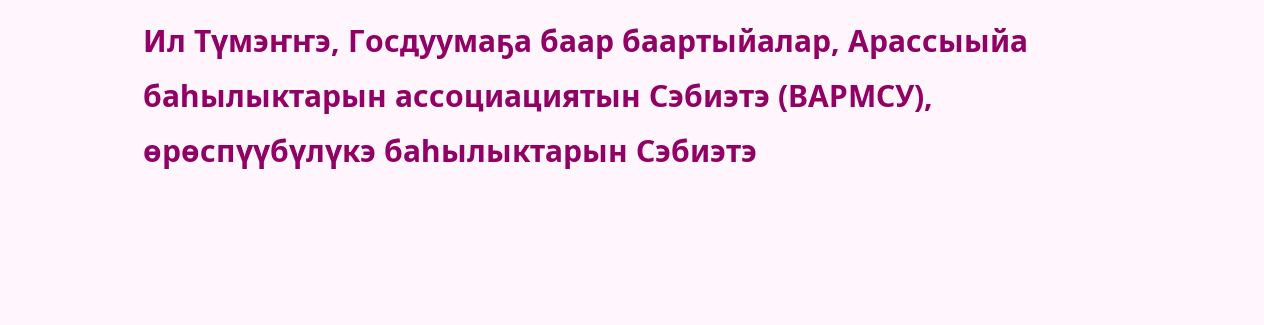Ил Түмэҥҥэ, Госдуумаҕа баар баартыйалар, Арассыыйа баһылыктарын ассоциациятын Сэбиэтэ (ВАРМСУ), өрөспүүбүлүкэ баһылыктарын Сэбиэтэ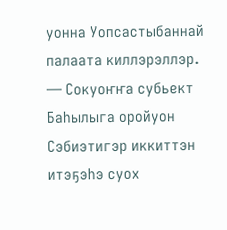уонна Уопсастыбаннай палаата киллэрэллэр.
— Сокуоҥҥа субьект Баһылыга оройуон Сэбиэтигэр иккиттэн итэҕэһэ суох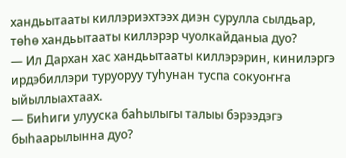хандьытааты киллэриэхтээх диэн сурулла сылдьар, төһө хандьытааты киллэрэр чуолкайданыа дуо?
— Ил Дархан хас хандьытааты киллэрэрин, кинилэргэ ирдэбиллэри туруоруу туһунан туспа сокуоҥҥа ыйыллыахтаах.
— Биһиги улууска баһылыгы талыы бэрээдэгэ быһаарылынна дуо?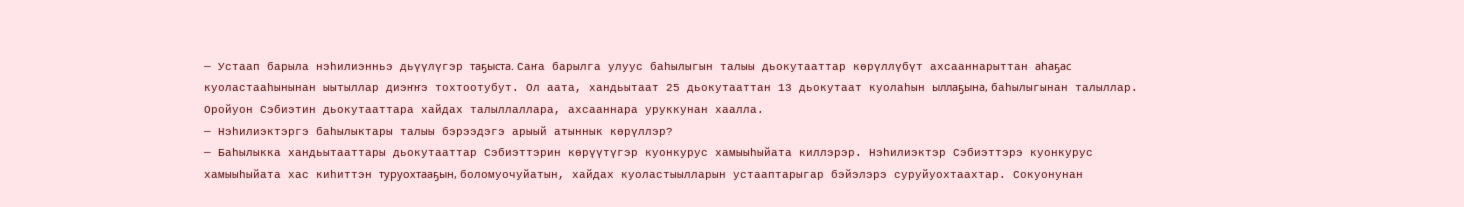— Устаап барыла нэһилиэнньэ дьүүлүгэр таҕыста. Саҥа барылга улуус баһылыгын талыы дьокутааттар көрүллүбүт ахсааннарыттан аһаҕас куоластааһынынан ыытыллар диэҥҥэ тохтоотубут. Ол аата, хандьытаат 25 дьокутааттан 13 дьокутаат куолаһын ыллаҕына, баһылыгынан талыллар. Оройуон Сэбиэтин дьокутааттара хайдах талыллаллара, ахсааннара уруккунан хаалла.
— Нэһилиэктэргэ баһылыктары талыы бэрээдэгэ арыый атыннык көрүллэр?
— Баһылыкка хандьытааттары дьокутааттар Сэбиэттэрин көрүүтүгэр куонкурус хамыыһыйата киллэрэр. Нэһилиэктэр Сэбиэттэрэ куонкурус хамыыһыйата хас киһиттэн туруохтааҕын, боломуочуйатын, хайдах куоластыылларын устааптарыгар бэйэлэрэ суруйуохтаахтар. Сокуонунан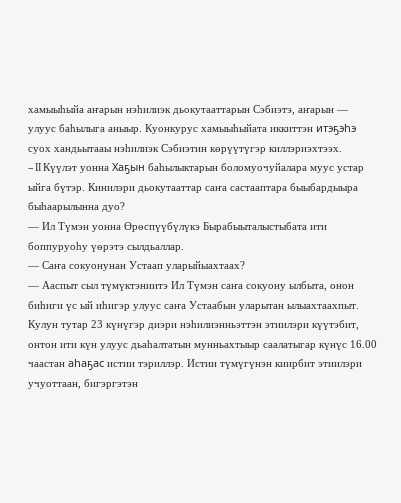хамыыһыйа аҥарын нэһилиэк дьокутааттарын Сэбиэтэ, аҥарын — улуус баһылыга аныыр. Куонкурус хамыыһыйата иккиттэн итэҕэһэ суох хандьытааы нэһилиэк Сэбиэтин көрүүтүгэр киллэриэхтээх.
– II Күүлэт уонна Хаҕын баһылыктарын боломуочуйалара муус устар ыйга бүтэр. Кинилэри дьокутааттар саҥа састааптара быыбардыыра быһаарылынна дуо?
— Ил Түмэн уонна Өрөспүүбүлүкэ Бырабыыталыстыбата ити боппуруоһу үөрэтэ сылдьаллар.
— Саҥа сокуонунан Устаап уларыйыахтаах?
— Ааспыт сыл түмүктэниитэ Ил Түмэн саҥа сокуону ылбыта, онон биһиги үс ый иһигэр улуус саҥа Устаабын уларытан ылыахтаахпыт. Кулун тутар 23 күнүгэр диэри нэһилиэнньэттэн этиилэри күүтэбит, онтон ити күн улуус дьаһалтатын мунньахтыыр саалатыгар күнүс 16.00 чаастан аһаҕас истии тэриллэр. Истии түмүгүнэн киирбит этиилэри учуоттаан, бигэргэтэн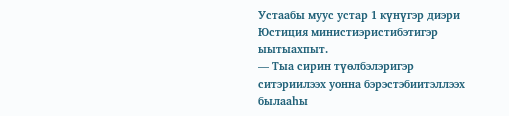Устаабы муус устар 1 күнүгэр диэри Юстиция министиэристибэтигэр ыытыахпыт.
— Тыа сирин түөлбэлэригэр ситэриилээх уонна бэрэстэбиитэллээх былааһы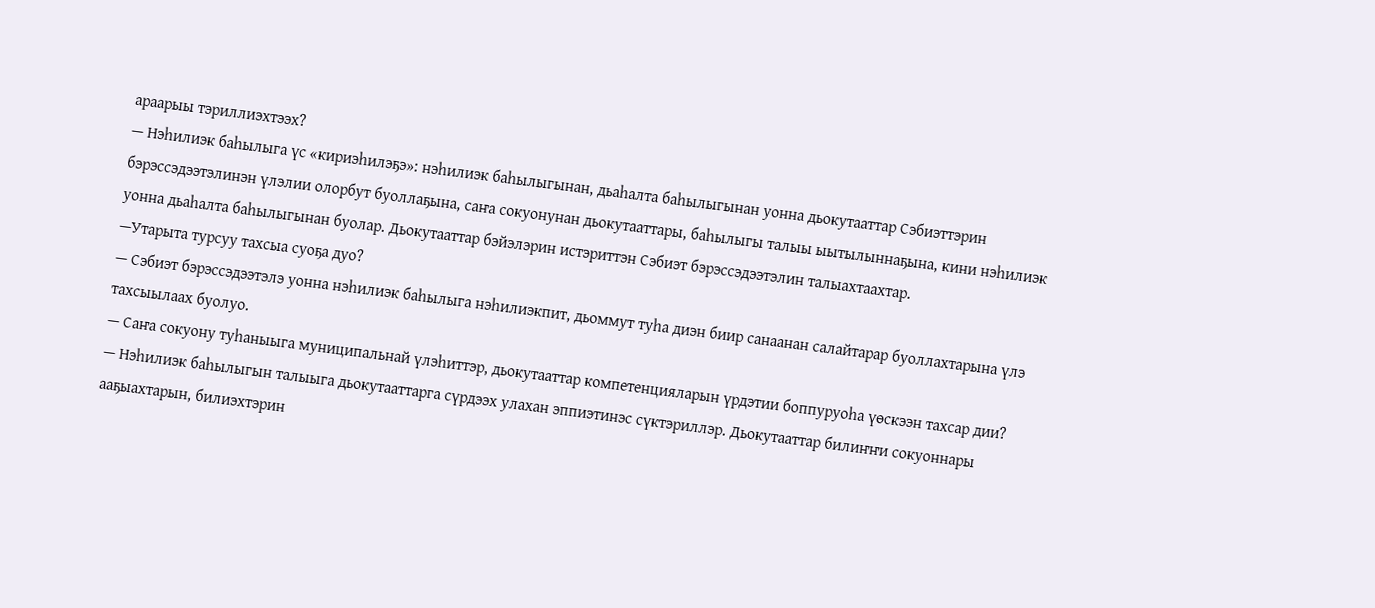араарыы тэриллиэхтээх?
— Нэһилиэк баһылыга үс «кириэһилэҕэ»: нэһилиэк баһылыгынан, дьаһалта баһылыгынан уонна дьокутааттар Сэбиэттэрин бэрэссэдээтэлинэн үлэлии олорбут буоллаҕына, саҥа сокуонунан дьокутааттары, баһылыгы талыы ыытылыннаҕына, кини нэһилиэк уонна дьаһалта баһылыгынан буолар. Дьокутааттар бэйэлэрин истэриттэн Сэбиэт бэрэссэдээтэлин талыахтаахтар.
—Утарыта турсуу тахсыа суоҕа дуо?
— Сэбиэт бэрэссэдээтэлэ уонна нэһилиэк баһылыга нэһилиэкпит, дьоммут туһа диэн биир санаанан салайтарар буоллахтарына үлэ тахсыылаах буолуо.
— Саҥа сокуону туһаныыга муниципальнай үлэһиттэр, дьокутааттар компетенцияларын үрдэтии боппуруоһа үөскээн тахсар дии?
— Нэһилиэк баһылыгын талыыга дьокутааттарга сүрдээх улахан эппиэтинэс сүктэриллэр. Дьокутааттар билиҥҥи сокуоннары ааҕыахтарын, билиэхтэрин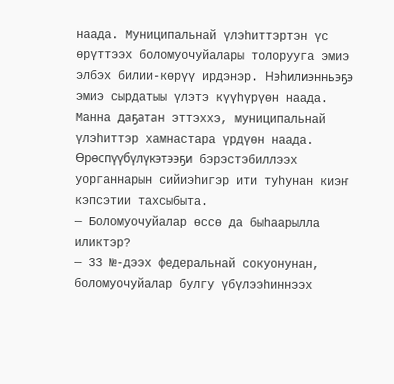наада. Муниципальнай үлэһиттэртэн үс өрүттээх боломуочуйалары толорууга эмиэ элбэх билии-көрүү ирдэнэр. Нэһилиэнньэҕэ эмиэ сырдатыы үлэтэ күүһүрүөн наада. Манна даҕатан эттэххэ, муниципальнай үлэһиттэр хамнастара үрдүөн наада. Өрөспүүбүлүкэтээҕи бэрэстэбиллээх уорганнарын сийиэһигэр ити туһунан киэҥ кэпсэтии тахсыбыта.
— Боломуочуйалар өссө да быһаарылла иликтэр?
— 33 №-дээх федеральнай сокуонунан, боломуочуйалар булгу үбүлээһиннээх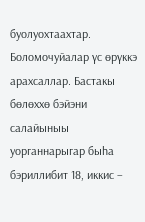буолуохтаахтар. Боломочуйалар үс өрүккэ арахсаллар. Бастакы бөлөххө бэйэни салайыныы уорганнарыгар быһа бэриллибит 18, иккис –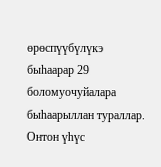өрөспүүбүлүкэ быһаарар 29 боломуочуйалара быһаарыллан тураллар. Онтон үһүс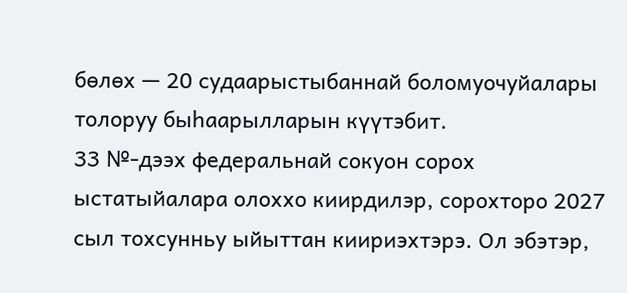бөлөх — 20 судаарыстыбаннай боломуочуйалары толоруу быһаарылларын күүтэбит.
33 №-дээх федеральнай сокуон сорох ыстатыйалара олоххо киирдилэр, сорохторо 2027 сыл тохсунньу ыйыттан киириэхтэрэ. Ол эбэтэр,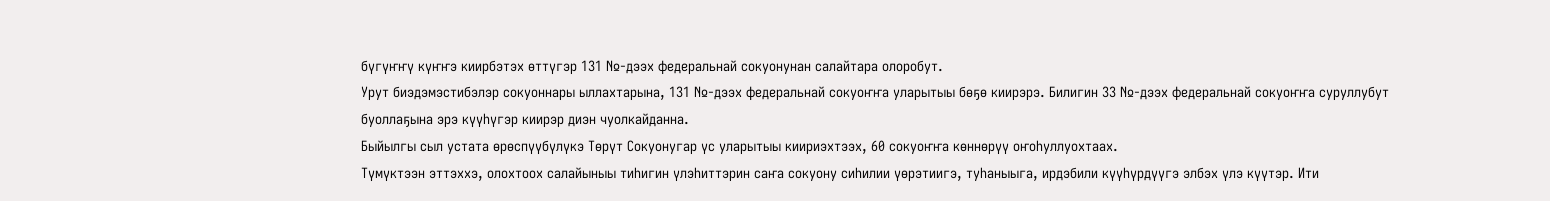бүгүҥҥү күҥҥэ киирбэтэх өттүгэр 131 №-дээх федеральнай сокуонунан салайтара олоробут.
Урут биэдэмэстибэлэр сокуоннары ыллахтарына, 131 №-дээх федеральнай сокуоҥҥа уларытыы бөҕө киирэрэ. Билигин 33 №-дээх федеральнай сокуоҥҥа суруллубут буоллаҕына эрэ күүһүгэр киирэр диэн чуолкайданна.
Быйылгы сыл устата өрөспүүбүлүкэ Төрүт Сокуонугар үс уларытыы киириэхтээх, 60 сокуоҥҥа көннөрүү оҥоһуллуохтаах.
Түмүктээн эттэххэ, олохтоох салайыныы тиһигин үлэһиттэрин саҥа сокуону сиһилии үөрэтиигэ, туһаныыга, ирдэбили күүһүрдүүгэ элбэх үлэ күүтэр. Ити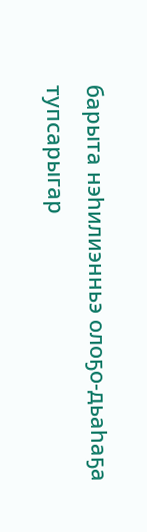барыта нэһилиэнньэ олоҕо-дьаһаҕа тупсарыгар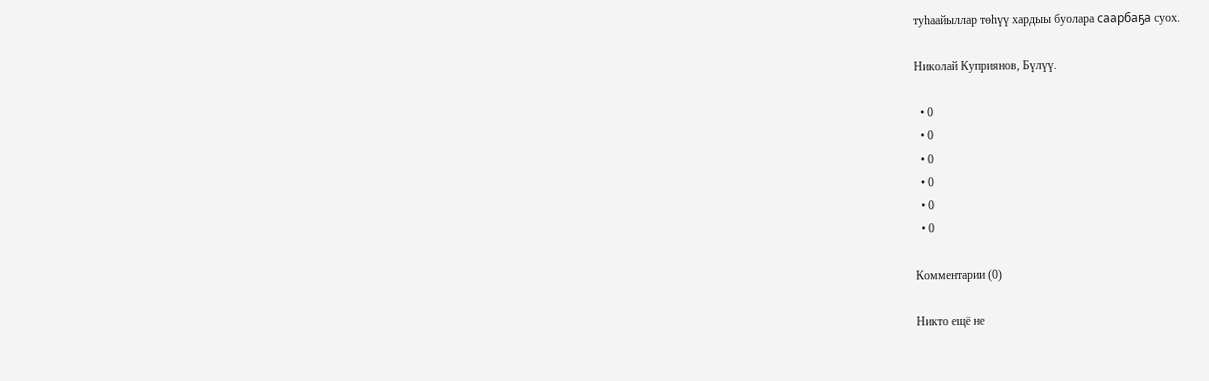туһаайыллар төһүү хардыы буолара саарбаҕа суох.

Николай Куприянов, Бүлүү.

  • 0
  • 0
  • 0
  • 0
  • 0
  • 0

Комментарии (0)

Никто ещё не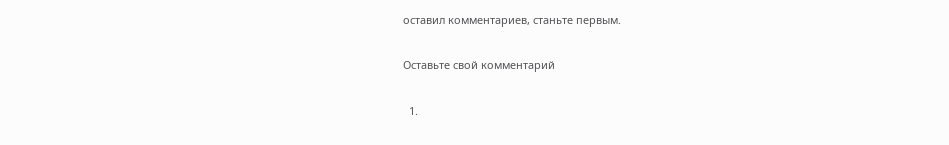оставил комментариев, станьте первым.

Оставьте свой комментарий

  1.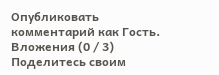Опубликовать комментарий как Гость.
Вложения (0 / 3)
Поделитесь своим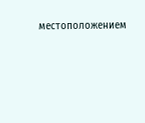местоположением